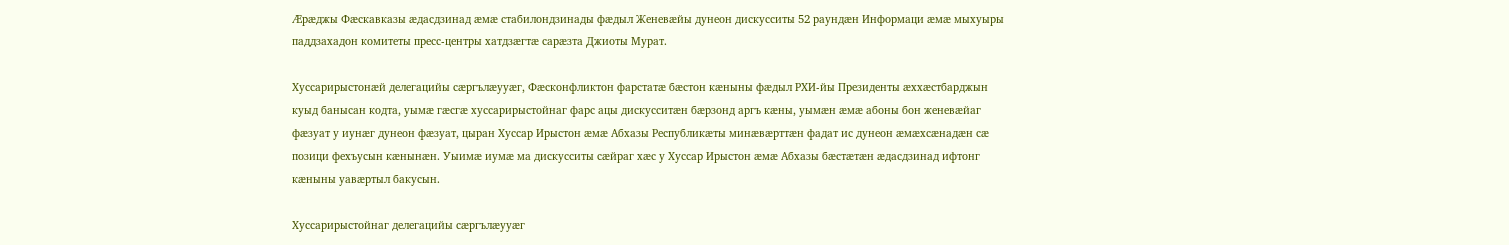Æрæджы Фæскавказы æдасдзинад æмæ стабилондзинады фæдыл Женевæйы дунеон дискусситы 52 раундæн Информаци æмæ мыхуыры паддзахадон комитеты пресс-центры хатдзæгтæ сарæзта Джиоты Мурат.

Хуссарирыстонæй делегацийы сæргълæууæг, Фæсконфликтон фарстатæ бæстон кæныны фæдыл РХИ-йы Президенты æххæстбарджын куыд банысан кодта, уымæ гæсгæ хуссарирыстойнаг фарс ацы дискусситæн бæрзонд аргъ кæны, уымæн æмæ абоны бон женевæйаг фæзуат у иунæг дунеон фæзуат, цыран Хуссар Ирыстон æмæ Абхазы Республикæты минæвæрттæн фадат ис дунеон æмæхсæнадæн сæ позици фехъусын кæнынæн. Уыимæ иумæ ма дискусситы сæйраг хæс у Хуссар Ирыстон æмæ Абхазы бæстæтæн æдасдзинад ифтонг кæныны уавæртыл бакусын.

Хуссарирыстойнаг делегацийы сæргълæууæг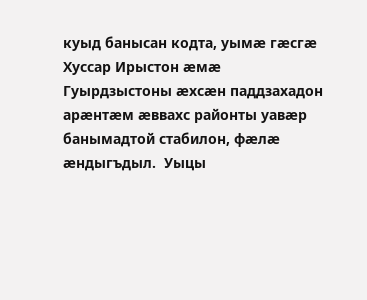куыд банысан кодта, уымæ гæсгæ Хуссар Ирыстон æмæ Гуырдзыстоны æхсæн паддзахадон арæнтæм æввахс районты уавæр банымадтой стабилон, фæлæ æндыгъдыл.  Уыцы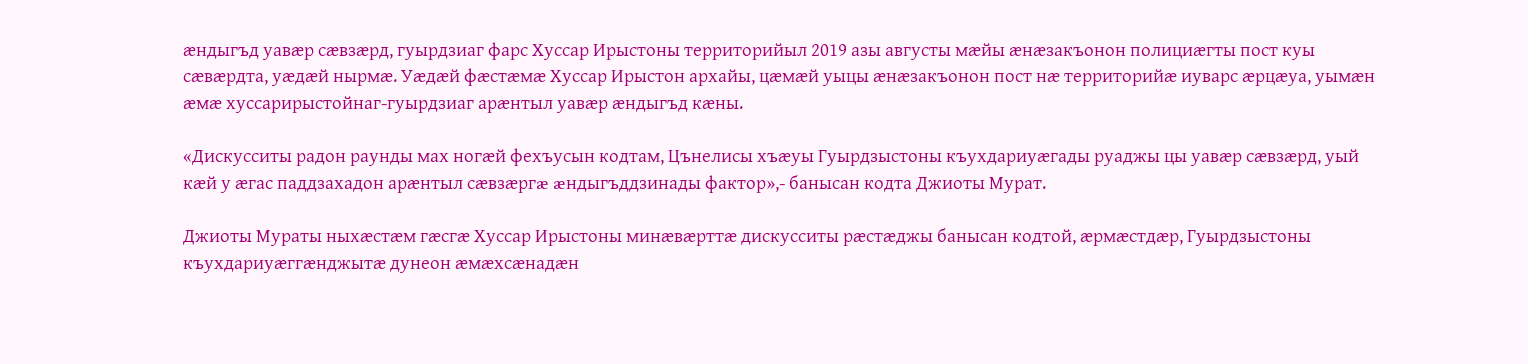æндыгъд уавæр сæвзæрд, гуырдзиаг фарс Хуссар Ирыстоны территорийыл 2019 азы августы мæйы æнæзакъонон полициæгты пост куы сæвæрдта, уæдæй нырмæ. Уæдæй фæстæмæ Хуссар Ирыстон архайы, цæмæй уыцы æнæзакъонон пост нæ территорийæ иуварс æрцæуа, уымæн æмæ хуссарирыстойнаг-гуырдзиаг арæнтыл уавæр æндыгъд кæны.

«Дискусситы радон раунды мах ногæй фехъусын кодтам, Цънелисы хъæуы Гуырдзыстоны къухдариуæгады руаджы цы уавæр сæвзæрд, уый кæй у æгас паддзахадон арæнтыл сæвзæргæ æндыгъддзинады фактор»,- банысан кодта Джиоты Мурат.

Джиоты Мураты ныхæстæм гæсгæ Хуссар Ирыстоны минæвæрттæ дискусситы рæстæджы банысан кодтой, æрмæстдæр, Гуырдзыстоны къухдариуæггæнджытæ дунеон æмæхсæнадæн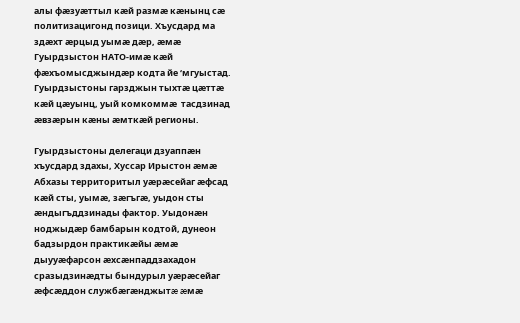алы фæзуæттыл кæй размæ кæнынц сæ политизацигонд позици. Хъусдард ма здæхт æрцыд уымæ дæр, æмæ Гуырдзыстон НАТО-имæ кæй фæхъомысджындæр кодта йе ‘мгуыстад. Гуырдзыстоны гарзджын тыхтæ цæттæ кæй цæуынц, уый комкоммæ  тасдзинад æвзæрын кæны æмткæй регионы.

Гуырдзыстоны делегаци дзуаппæн хъусдард здахы, Хуссар Ирыстон æмæ Абхазы территоритыл уæрæсейаг æфсад кæй сты, уымæ, зæгъгæ, уыдон сты æндыгъддзинады фактор. Уыдонæн ноджыдæр бамбарын кодтой, дунеон бадзырдон практикæйы æмæ дыууæфарсон æхсæнпаддзахадон сразыдзинæдты бындурыл уæрæсейаг æфсæддон службæгæнджытæ æмæ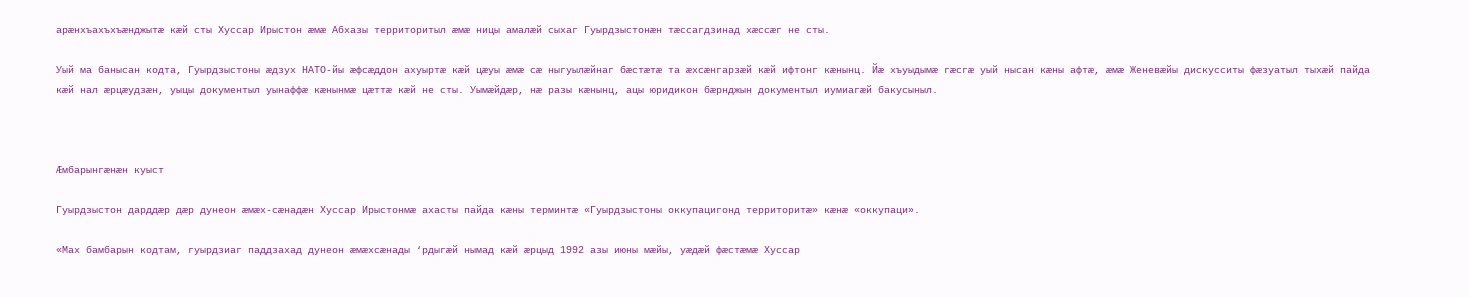арæнхъахъхъæнджытæ кæй сты Хуссар Ирыстон æмæ Абхазы территоритыл æмæ ницы амалæй сыхаг Гуырдзыстонæн тæссагдзинад хæссæг не сты.

Уый ма банысан кодта, Гуырдзыстоны æдзух НАТО-йы æфсæддон ахуыртæ кæй цæуы æмæ сæ ныгуылæйнаг бæстæтæ та æхсæнгарзæй кæй ифтонг кæнынц. Йæ хъуыдымæ гæсгæ уый нысан кæны афтæ, æмæ Женевæйы дискусситы фæзуатыл тыхæй пайда кæй нал æрцæудзæн, уыцы документыл уынаффæ кæнынмæ цæттæ кæй не сты. Уымæйдæр, нæ разы кæнынц, ацы юридикон бæрнджын документыл иумиагæй бакусыныл.



Æмбарынгæнæн куыст

Гуырдзыстон дарддæр дæр дунеон æмæх-сæнадæн Хуссар Ирыстонмæ ахасты пайда кæны терминтæ «Гуырдзыстоны оккупацигонд территоритæ» кæнæ «оккупаци».

«Мах бамбарын кодтам, гуырдзиаг паддзахад дунеон æмæхсæнады ‘рдыгæй нымад кæй æрцыд 1992 азы июны мæйы, уæдæй фæстæмæ Хуссар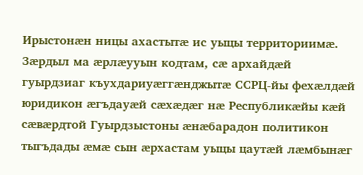Ирыстонæн ницы ахастытæ ис уыцы территориимæ. Зæрдыл ма æрлæууын кодтам, сæ архайдæй гуырдзиаг къухдариуæггæнджытæ ССРЦ-йы фехæлдæй юридикон æгъдауæй сæхæдæг нæ Республикæйы кæй сæвæрдтой Гуырдзыстоны æнæбарадон политикон тыгъдады æмæ сын æрхастам уыцы цаутæй лæмбынæг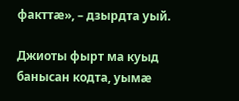факттæ», – дзырдта уый.

Джиоты фырт ма куыд банысан кодта, уымæ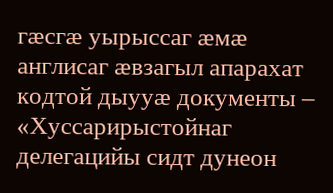гæсгæ уырыссаг æмæ англисаг æвзагыл апарахат кодтой дыууæ документы – «Хуссарирыстойнаг делегацийы сидт дунеон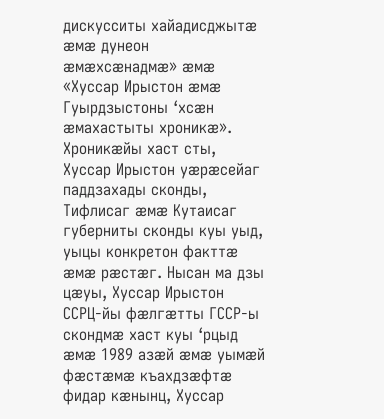дискусситы хайадисджытæ æмæ дунеон æмæхсæнадмæ» æмæ «Хуссар Ирыстон æмæ Гуырдзыстоны ‘хсæн æмахастыты хроникæ». Хроникæйы хаст сты, Хуссар Ирыстон уæрæсейаг паддзахады сконды, Тифлисаг æмæ Кутаисаг губерниты сконды куы уыд, уыцы конкретон факттæ æмæ рæстæг. Нысан ма дзы цæуы, Хуссар Ирыстон ССРЦ-йы фæлгæтты ГССР-ы скондмæ хаст куы ‘рцыд æмæ 1989 азæй æмæ уымæй фæстæмæ къахдзæфтæ фидар кæнынц, Хуссар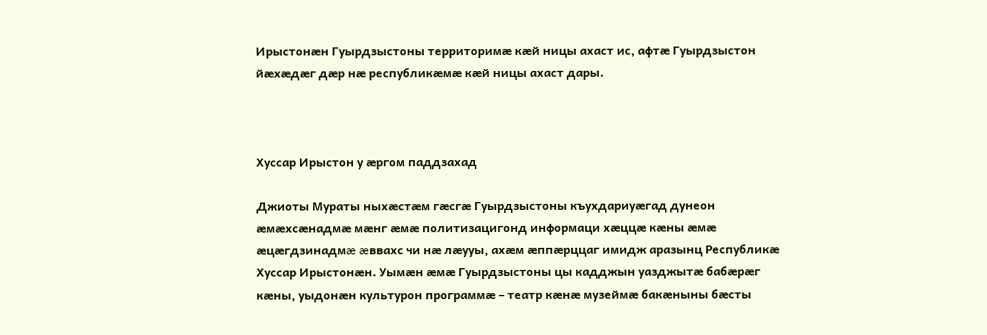Ирыстонæн Гуырдзыстоны территоримæ кæй ницы ахаст ис, афтæ Гуырдзыстон йæхæдæг дæр нæ республикæмæ кæй ницы ахаст дары.



Хуссар Ирыстон у æргом паддзахад

Джиоты Мураты ныхæстæм гæсгæ Гуырдзыстоны къухдариуæгад дунеон æмæхсæнадмæ мæнг æмæ политизацигонд информаци хæццæ кæны æмæ æцæгдзинадмæ æввахс чи нæ лæууы, ахæм æппæрццаг имидж аразынц Республикæ Хуссар Ирыстонæн. Уымæн æмæ Гуырдзыстоны цы кадджын уазджытæ бабæрæг кæны, уыдонæн культурон программæ – театр кæнæ музеймæ бакæныны бæсты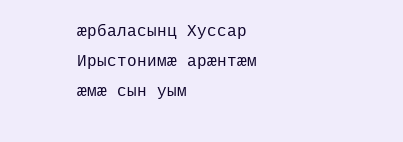æрбаласынц Хуссар Ирыстонимæ арæнтæм æмæ сын уым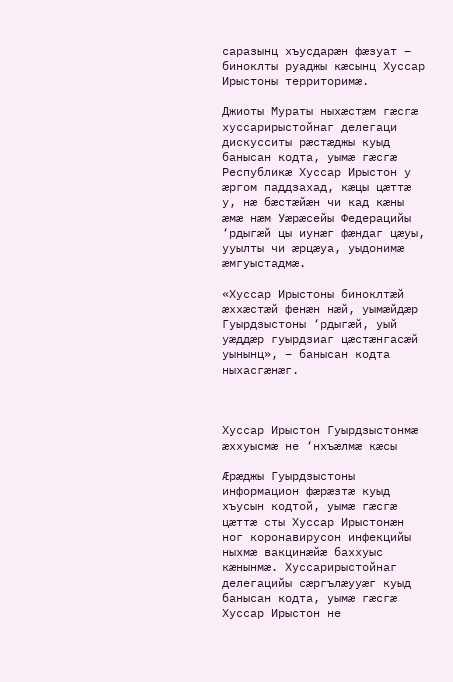саразынц хъусдарæн фæзуат – биноклты руаджы кæсынц Хуссар Ирыстоны территоримæ.

Джиоты Мураты ныхæстæм гæсгæ хуссарирыстойнаг делегаци дискусситы рæстæджы куыд банысан кодта, уымæ гæсгæ Республикæ Хуссар Ирыстон у æргом паддзахад, кæцы цæттæ у, нæ бæстæйæн чи кад кæны æмæ нæм Уæрæсейы Федерацийы ‘рдыгæй цы иунæг фæндаг цæуы, ууылты чи æрцæуа, уыдонимæ æмгуыстадмæ.

«Хуссар Ирыстоны биноклтæй æххæстæй фенæн нæй, уымæйдæр Гуырдзыстоны ‘рдыгæй, уый уæддæр гуырдзиаг цæстæнгасæй уынынц», – банысан кодта ныхасгæнæг.



Хуссар Ирыстон Гуырдзыстонмæ æххуысмæ не ‘нхъæлмæ кæсы

Æрæджы Гуырдзыстоны информацион фæрæзтæ куыд хъусын кодтой, уымæ гæсгæ цæттæ сты Хуссар Ирыстонæн ног коронавирусон инфекцийы ныхмæ вакцинæйæ баххуыс кæнынмæ. Хуссарирыстойнаг делегацийы сæргълæууæг куыд банысан кодта, уымæ гæсгæ Хуссар Ирыстон не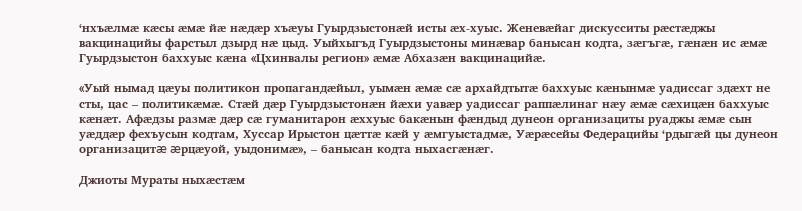‘нхъæлмæ кæсы æмæ йæ нæдæр хъæуы Гуырдзыстонæй исты æх-хуыс. Женевæйаг дискусситы рæстæджы вакцинацийы фарстыл дзырд нæ цыд. Уыйхыгъд Гуырдзыстоны минæвар банысан кодта, зæгъгæ, гæнæн ис æмæ Гуырдзыстон баххуыс кæна «Цхинвалы регион» æмæ Абхазæн вакцинацийæ.

«Уый нымад цæуы политикон пропагандæйыл, уымæн æмæ сæ архайдтытæ баххуыс кæнынмæ уадиссаг здæхт не сты, цас – политикæмæ. Стæй дæр Гуырдзыстонæн йæхи уавæр уадиссаг раппæлинаг нæу æмæ сæхицæн баххуыс кæнæт. Афæдзы размæ дæр сæ гуманитарон æххуыс бакæнын фæндыд дунеон организациты руаджы æмæ сын уæддæр фехъусын кодтам, Хуссар Ирыстон цæттæ кæй у æмгуыстадмæ, Уæрæсейы Федерацийы ‘рдыгæй цы дунеон организацитæ æрцæуой, уыдонимæ», – банысан кодта ныхасгæнæг.

Джиоты Мураты ныхæстæм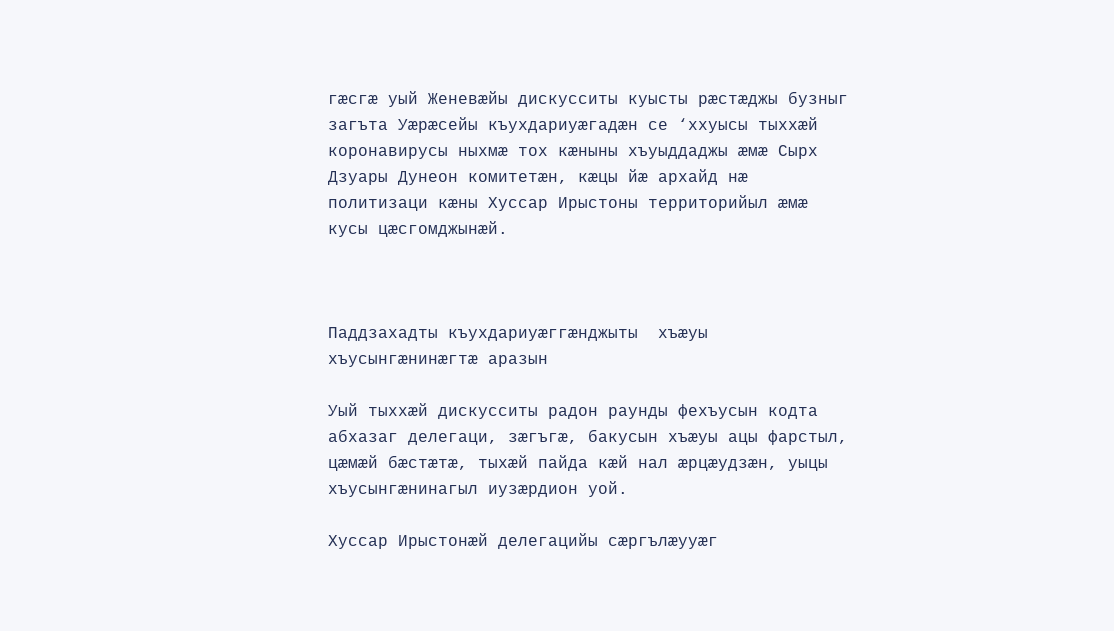гæсгæ уый Женевæйы дискусситы куысты рæстæджы бузныг загъта Уæрæсейы къухдариуæгадæн се ‘ххуысы тыххæй коронавирусы ныхмæ тох кæныны хъуыддаджы æмæ Сырх Дзуары Дунеон комитетæн, кæцы йæ архайд нæ политизаци кæны Хуссар Ирыстоны территорийыл æмæ кусы цæсгомджынæй.



Паддзахадты къухдариуæггæнджыты  хъæуы хъусынгæнинæгтæ аразын

Уый тыххæй дискусситы радон раунды фехъусын кодта абхазаг делегаци, зæгъгæ, бакусын хъæуы ацы фарстыл, цæмæй бæстæтæ, тыхæй пайда кæй нал æрцæудзæн, уыцы хъусынгæнинагыл иузæрдион уой.

Хуссар Ирыстонæй делегацийы сæргълæууæг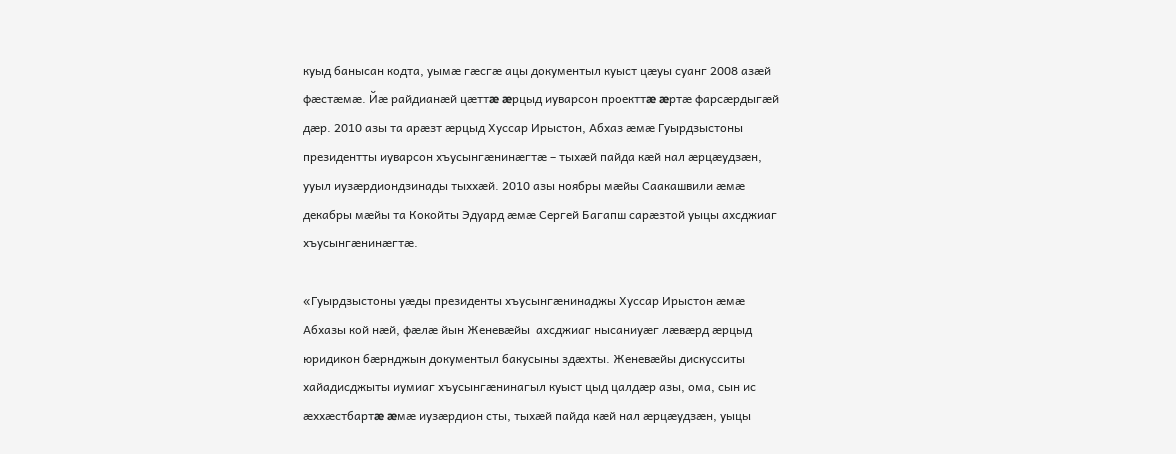куыд банысан кодта, уымæ гæсгæ ацы документыл куыст цæуы суанг 2008 азæй фæстæмæ. Йæ райдианæй цæттæ æрцыд иуварсон проекттæ æртæ фарсæрдыгæй дæр. 2010 азы та арæзт æрцыд Хуссар Ирыстон, Абхаз æмæ Гуырдзыстоны президентты иуварсон хъусынгæнинæгтæ – тыхæй пайда кæй нал æрцæудзæн, ууыл иузæрдиондзинады тыххæй. 2010 азы ноябры мæйы Саакашвили æмæ декабры мæйы та Кокойты Эдуард æмæ Сергей Багапш сарæзтой уыцы ахсджиаг хъусынгæнинæгтæ.

«Гуырдзыстоны уæды президенты хъусынгæнинаджы Хуссар Ирыстон æмæ Абхазы кой нæй, фæлæ йын Женевæйы  ахсджиаг нысаниуæг лæвæрд æрцыд юридикон бæрнджын документыл бакусыны здæхты. Женевæйы дискусситы хайадисджыты иумиаг хъусынгæнинагыл куыст цыд цалдæр азы, ома, сын ис æххæстбартæ æмæ иузæрдион сты, тыхæй пайда кæй нал æрцæудзæн, уыцы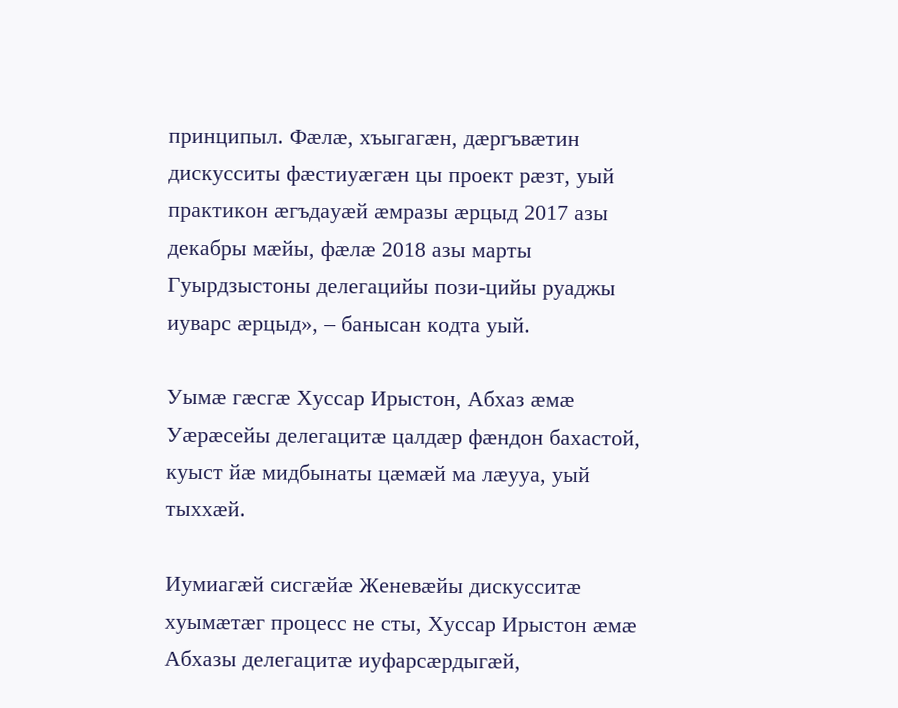принципыл. Фæлæ, хъыгагæн, дæргъвæтин дискусситы фæстиуæгæн цы проект рæзт, уый практикон æгъдауæй æмразы æрцыд 2017 азы декабры мæйы, фæлæ 2018 азы марты Гуырдзыстоны делегацийы пози-цийы руаджы иуварс æрцыд», – банысан кодта уый.

Уымæ гæсгæ Хуссар Ирыстон, Абхаз æмæ Уæрæсейы делегацитæ цалдæр фæндон бахастой, куыст йæ мидбынаты цæмæй ма лæууа, уый тыххæй.

Иумиагæй сисгæйæ Женевæйы дискусситæ хуымæтæг процесс не сты, Хуссар Ирыстон æмæ Абхазы делегацитæ иуфарсæрдыгæй,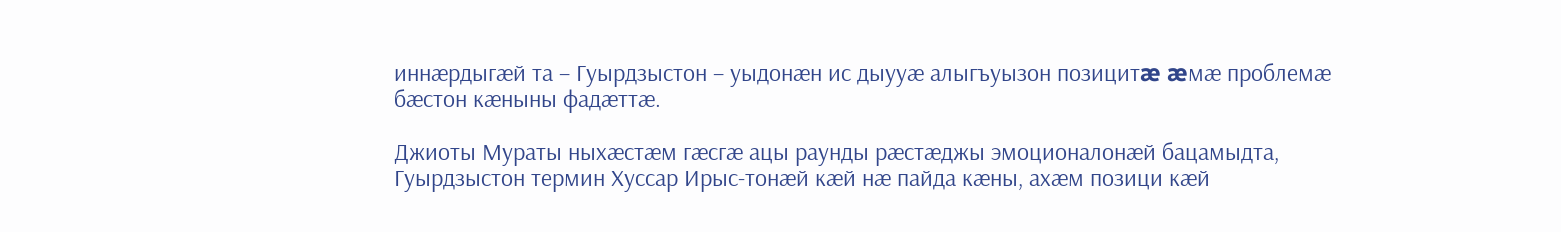иннæрдыгæй та – Гуырдзыстон – уыдонæн ис дыууæ алыгъуызон позицитæ æмæ проблемæ бæстон кæныны фадæттæ.

Джиоты Мураты ныхæстæм гæсгæ ацы раунды рæстæджы эмоционалонæй бацамыдта, Гуырдзыстон термин Хуссар Ирыс-тонæй кæй нæ пайда кæны, ахæм позици кæй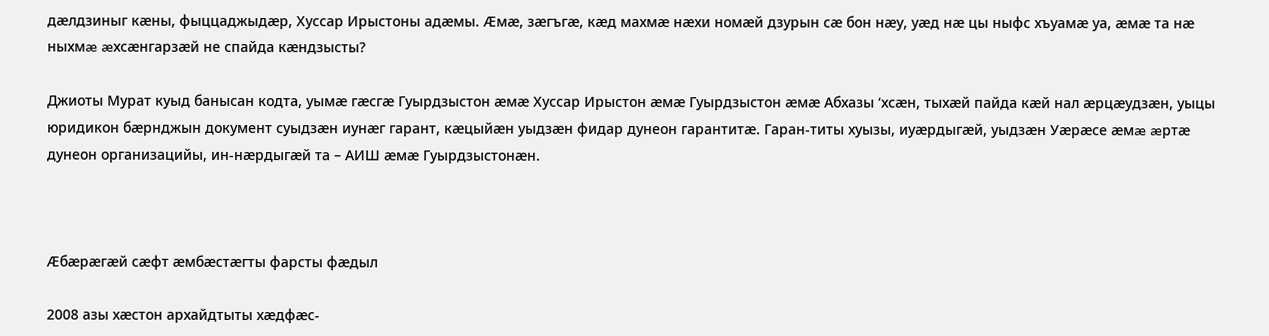дæлдзиныг кæны, фыццаджыдæр, Хуссар Ирыстоны адæмы. Æмæ, зæгъгæ, кæд махмæ нæхи номæй дзурын сæ бон нæу, уæд нæ цы ныфс хъуамæ уа, æмæ та нæ ныхмæ æхсæнгарзæй не спайда кæндзысты?

Джиоты Мурат куыд банысан кодта, уымæ гæсгæ Гуырдзыстон æмæ Хуссар Ирыстон æмæ Гуырдзыстон æмæ Абхазы ‘хсæн, тыхæй пайда кæй нал æрцæудзæн, уыцы юридикон бæрнджын документ суыдзæн иунæг гарант, кæцыйæн уыдзæн фидар дунеон гарантитæ. Гаран-титы хуызы, иуæрдыгæй, уыдзæн Уæрæсе æмæ æртæ дунеон организацийы, ин-нæрдыгæй та – АИШ æмæ Гуырдзыстонæн.



Æбæрæгæй сæфт æмбæстæгты фарсты фæдыл

2008 азы хæстон архайдтыты хæдфæс-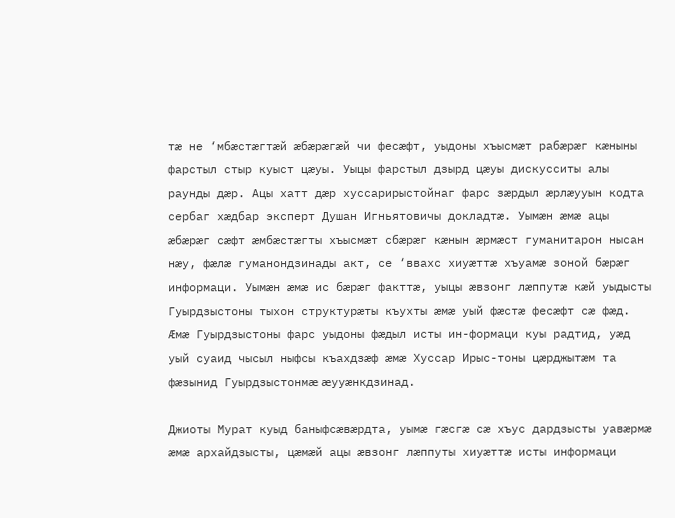тæ не ‘мбæстæгтæй æбæрæгæй чи фесæфт, уыдоны хъысмæт рабæрæг кæныны фарстыл стыр куыст цæуы. Уыцы фарстыл дзырд цæуы дискусситы алы раунды дæр. Ацы хатт дæр хуссарирыстойнаг фарс зæрдыл æрлæууын кодта сербаг хæдбар эксперт Душан Игньятовичы докладтæ. Уымæн æмæ ацы æбæрæг сæфт æмбæстæгты хъысмæт сбæрæг кæнын æрмæст гуманитарон нысан нæу, фæлæ гуманондзинады акт, се ‘ввахс хиуæттæ хъуамæ зоной бæрæг информаци. Уымæн æмæ ис бæрæг факттæ, уыцы æвзонг лæппутæ кæй уыдысты Гуырдзыстоны тыхон структурæты къухты æмæ уый фæстæ фесæфт сæ фæд. Æмæ Гуырдзыстоны фарс уыдоны фæдыл исты ин-формаци куы радтид, уæд уый суаид чысыл ныфсы къахдзæф æмæ Хуссар Ирыс-тоны цæрджытæм та фæзынид Гуырдзыстонмæ æууæнкдзинад.

Джиоты Мурат куыд баныфсæвæрдта, уымæ гæсгæ сæ хъус дардзысты уавæрмæ æмæ архайдзысты, цæмæй ацы æвзонг лæппуты хиуæттæ исты информаци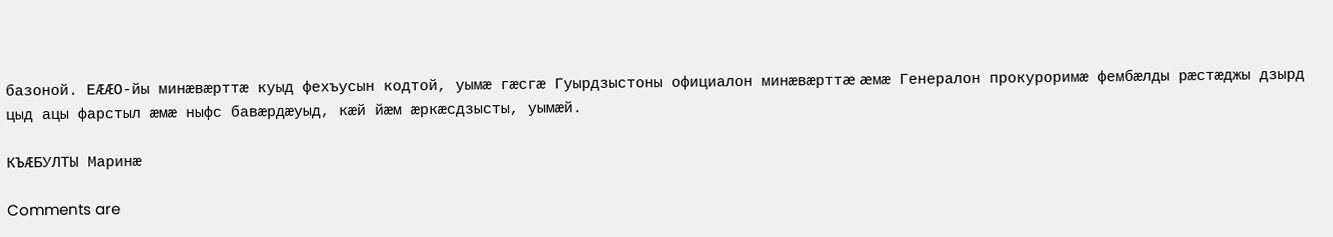базоной. ЕÆÆО-йы минæвæрттæ куыд фехъусын кодтой, уымæ гæсгæ Гуырдзыстоны официалон минæвæрттæ æмæ Генералон прокуроримæ фембæлды рæстæджы дзырд цыд ацы фарстыл æмæ ныфс бавæрдæуыд, кæй йæм æркæсдзысты, уымæй.

КЪÆБУЛТЫ Маринæ

Comments are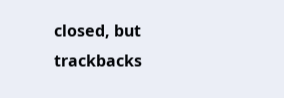closed, but trackbacks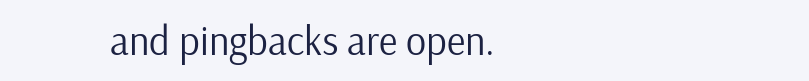and pingbacks are open.